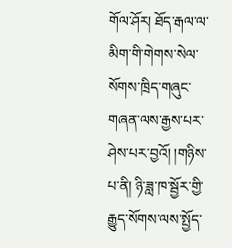གོལ་ཤོར། ཐོད་རྒལ་ལ་མིག་གི་གེགས་སེལ་སོགས་ཁྲིད་གཞུང་གཞན་ལས་རྒྱས་པར་ཤེས་པར་བྱའོ། །གཉིས་པ་ནི། ཉི་ཟླ་ཁ་སྦྱོར་གྱི་རྒྱུད་སོགས་ལས་སྤྱོད་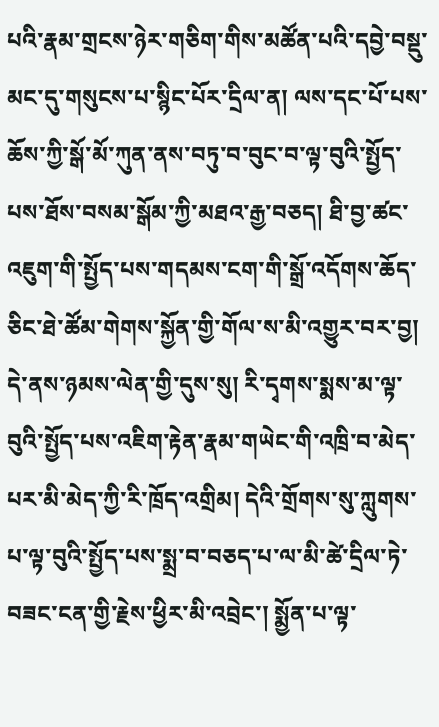པའི་རྣམ་གྲངས་ཉེར་གཅིག་གིས་མཚོན་པའི་དབྱེ་བསྡུ་མང་དུ་གསུངས་པ་སྙིང་པོར་དྲིལ་ན། ལས་དང་པོ་པས་ཆོས་ཀྱི་སྒོ་མོ་ཀུན་ནས་བཏུ་བ་བུང་བ་ལྟ་བུའི་སྤྱོད་པས་ཐོས་བསམ་སྒོམ་ཀྱི་མཐའ་རྒྱ་བཅད། ཐི་བྱ་ཚང་འཇུག་གི་སྤྱོད་པས་གདམས་ངག་གི་སྒྲོ་འདོགས་ཆོད་ཅིང་ཐེ་ཚོམ་གེགས་སྐྱོན་གྱི་གོལ་ས་མི་འགྱུར་བར་བྱ། དེ་ནས་ཉམས་ལེན་གྱི་དུས་སུ། རི་དྭགས་སྨས་མ་ལྟ་བུའི་སྤྱོད་པས་འཇིག་རྟེན་རྣམ་གཡེང་གི་འཁྲི་བ་མེད་པར་མི་མེད་ཀྱི་རི་ཁྲོད་འགྲིམ། དེའི་གྲོགས་སུ་ཀླུགས་པ་ལྟ་བུའི་སྤྱོད་པས་སྨྲ་བ་བཅད་པ་ལ་མི་ཚེ་དྲིལ་ཏེ་བཟང་ངན་གྱི་རྗེས་ཕྱིར་མི་འབྲེང་། སྨྱོན་པ་ལྟ་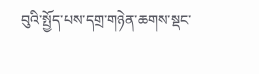བུའི་སྤྱོད་པས་དགྲ་གཉེན་ཆགས་སྡང་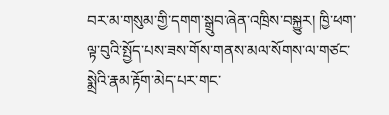བར་མ་གསུམ་གྱི་དགག་སྒྲུབ་ཞེན་འཁྲིས་བསྐྱུར། ཁྱི་ཕག་ལྟ་བུའི་སྤྱོད་པས་ཟས་གོས་གནས་མལ་སོགས་ལ་གཙང་སྨྲེའི་རྣམ་རྟོག་མེད་པར་གང་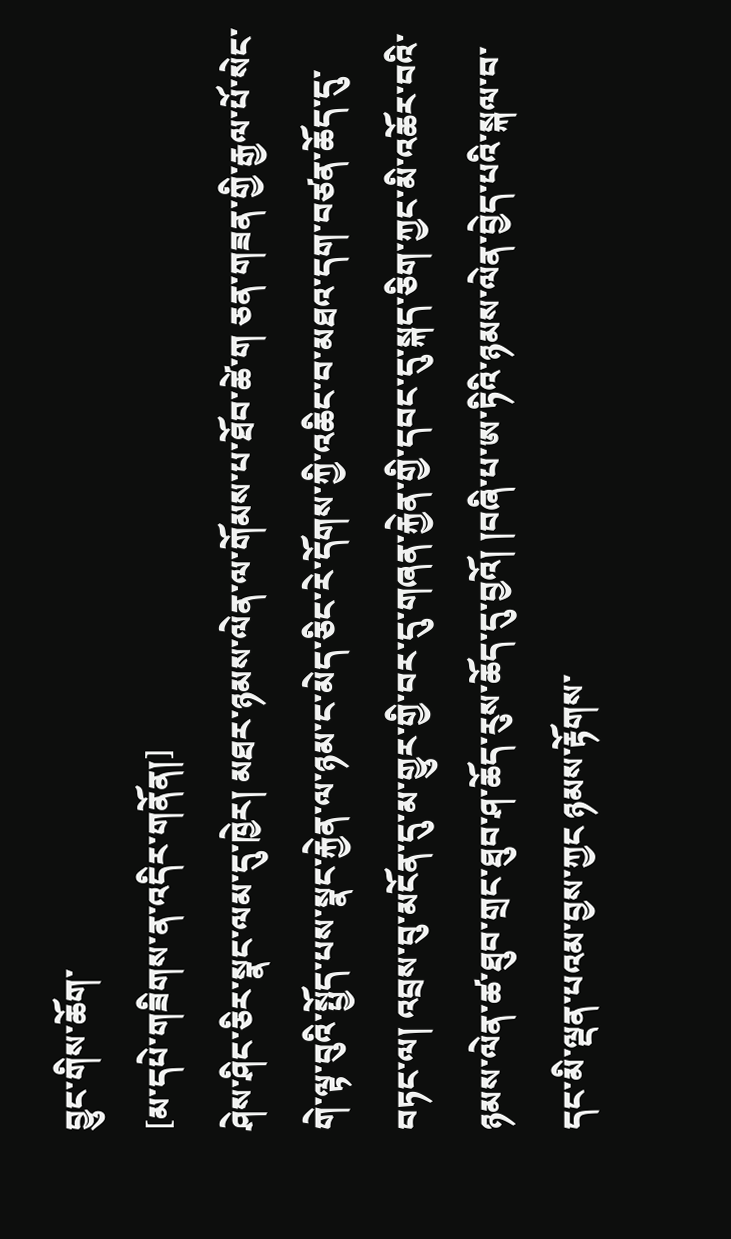བྱུང་གིས་ཆོག་
[མ་དཔེ་གཟིགས་ན་འདིར་གནོན།]
ཤེས་ཤིང་ཅིར་སྣང་ལམ་དུ་ཁྱེར། མཐར་ཉམས་ལེན་ལ་གོམས་པ་ཐོབ་ཚེ་ག ཅན་གཟན་གྱི་རྒྱལ་པོ་སེང་གེ་ལྟ་བུའི་སྤྱོད་པས་སྣང་རྐྱེན་ལ་ཉམ་ང་མེད་ཅིང་རེ་དོགས་ཀྱི་འཆིང་བ་མཐའ་དག་བཙན་ཆོད་དུ་བཏང་ལ། འབྲས་བུ་མངོན་དུ་མ་གྱུར་གྱི་བར་དུ་གཞན་རྐྱེན་གྱི་དབང་དུ་སྐད་ཅིག་ཀྱང་མི་འཆོར་བའི་ཉམས་ལེན་ཚ་ཐུབ་གྲང་ཐུབ་ཤ་ཆོད་རུས་ཆོད་དུ་བྱའོ། །བཞི་པ་ཨ་ཏིའི་ཉམས་ལེན་བྱེད་པའི་སྐལ་བ་དང་མི་ལྡན་པའམ་བྱས་ཀྱང ཉམས་རྟོགས་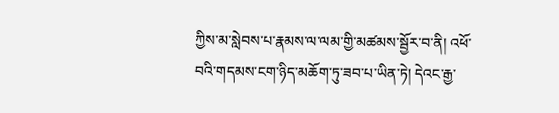ཀྱིས་མ་སླེབས་པ་རྣམས་ལ་ལམ་གྱི་མཚམས་སྦྱོར་བ་ནི། འཕོ་བའི་གདམས་ངག་ཉིད་མཆོག་ཏུ་ཟབ་པ་ཡིན་ཏེ། དེའང་རྒྱ་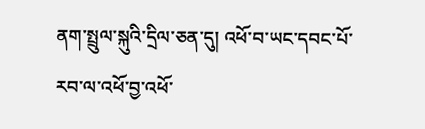ནག་སྤྲུལ་སྐུའི་དྲིལ་ཅན་དུ། འཕོ་བ་ཡང་དབང་པོ་རབ་ལ་འཕོ་བྱ་འཕོ་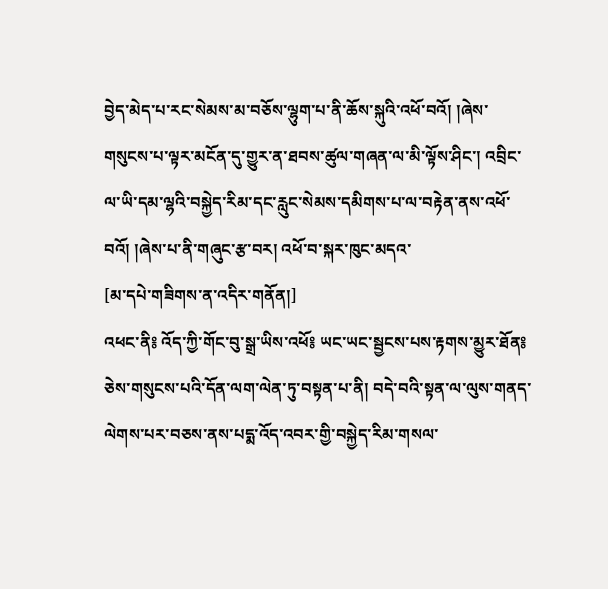བྱེད་མེད་པ་རང་སེམས་མ་བཅོས་ལྷུག་པ་ནི་ཆོས་སྐུའི་འཕོ་བའོ། །ཞེས་གསུངས་པ་ལྟར་མངོན་དུ་གྱུར་ན་ཐབས་ཚུལ་གཞན་ལ་མི་ལྟོས་ཤིང་། འབྲིང་ལ་ཡི་དམ་ལྷའི་བསྐྱེད་རིམ་དང་རླུང་སེམས་དམིགས་པ་ལ་བརྟེན་ནས་འཕོ་བའོ། །ཞེས་པ་ནི་གཞུང་རྩ་བར། འཕོ་བ་སྐར་ཁུང་མདའ་
[མ་དཔེ་གཟིགས་ན་འདིར་གནོན།]
འཕང་ནི༔ འོད་ཀྱི་གོང་བུ་སྒྲ་ཡིས་འཕོ༔ ཡང་ཡང་སྦྱངས་པས་རྟགས་མྱུར་ཐོན༔ ཅེས་གསུངས་པའི་དོན་ལག་ལེན་ཏུ་བསྟན་པ་ནི། བདེ་བའི་སྟན་ལ་ལུས་གནད་ལེགས་པར་བཅས་ནས་པདྨ་འོད་འབར་གྱི་བསྐྱེད་རིམ་གསལ་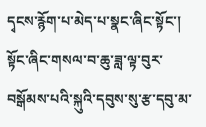དྭངས་རྙོག་པ་མེད་པ་སྣང་ཞིང་སྟོང་། སྟོང་ཞིང་གསལ་བ་ཆུ་ཟླ་ལྟ་བུར་བསྒོམས་པའི་སྐུའི་དབུས་སུ་རྩ་དབུ་མ་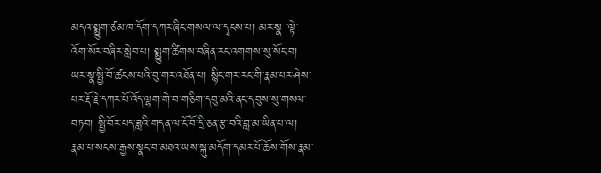མདའ་སྨྱུག་ཙམ་ཁ་དོག་དཀར་ཞིང་གསལ་ལ་དྭངས་པ། མར་སྣ ་ལྟེ་འོག་སོར་བཞིར་སླེབ་པ། སྨྱུག་ཚིགས་བཞིན་རང་འགགས་སུ་སོང་བ། ཡར་སྣ་སྤྱི་བོ་ཚངས་པའི་བུ་གར་འཐོན་པ། སྙིང་གར་རང་གི་རྣམ་པར་ཤེས་པར་རྡོ་རྗེ་དཀར་པོ་འོད་ལྷག་གེ་བ་གཅིག་དབུ་མའི་ནང་དབུས་སུ་གསལ་བཏབ། སྤྱི་བོར་པད་ཟླའི་གདན་ལ་ངོ་བོ་དྲི་ཅན་རྩ་བའི་བླ་མ་ཡིན་པ་ལ། རྣམ་པ་སངས་རྒྱས་སྣང་བ་མཐའ་ཡས་སྐུ་མདོག་དམར་པོ་ཆོས་གོས་རྣམ་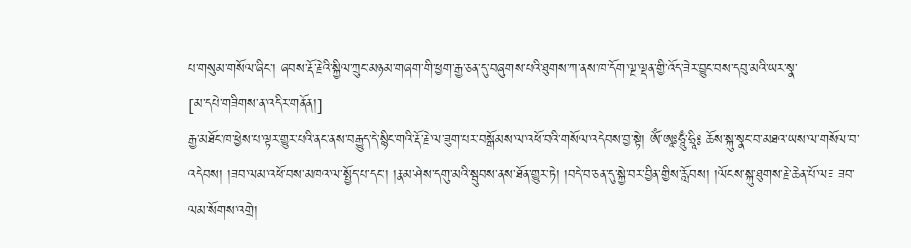པ་གསུམ་གསོལ་ཞིང་། ཞབས་རྡོ་རྗེའི་སྐྱིལ་ཀྲུང་མཉམ་གཞག་གི་ཕྱག་རྒྱ་ཅན་དུ་བཞུགས་པའི་ཐུགས་ཀ་ནས་ཁ་དོག་ལྔ་ལྡན་གྱི་འོད་ཟེར་བྱུང་བས་དབུ་མའི་ཡར་སྣ་
[མ་དཔེ་གཟིགས་ན་འདིར་གནོན།]
རྒྱ་མཐོང་ཁ་ཕྱེས་པ་ལྟར་གྱུར་པའི་ནང་ནས་བརྒྱུད་དེ་སྙིང་གའི་རྡོ་རྗེ་ལ་ཟུག་པར་བསྒོམས་ལ་འཕོ་བའི་གསོལ་འདེབས་བྱ་སྟེ། ༀ་ཨཱཿཧཱུྃ་ཧྲཱི༔ ཆོས་སྐུ་སྣང་བ་མཐའ་ཡས་ལ་གསོལ་བ་འདེབས། །ཟབ་ལམ་འཕོ་བས་མཁའ་ལ་སྤྱོད་པ་དང་། །རྣམ་ཤེས་དགུ་མའི་སྦུབས་ནས་ཐོན་གྱུར་ཏེ། །བདེ་བ་ཅན་དུ་སྐྱེ་བར་བྱིན་གྱིས་རློབས། །ལོངས་སྐུ་ཐུགས་རྗེ་ཆེན་པོ་ལ༴ ཟབ་ལམ་སོགས་འགྲེ།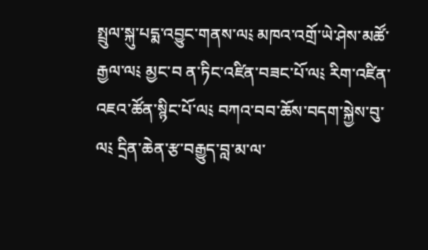སྤྲུལ་སྐུ་པདྨ་འབྱུང་གནས་ལ༴ མཁའ་འགྲོ་ཡེ་ཤེས་མཚོ་རྒྱལ་ལ༴ མྱང་བ ན་ཏིང་འཛིན་བཟང་པོ་ལ༴ རིག་འཛིན་འཇའ་ཚོན་སྙིང་པོ་ལ༴ བཀའ་བབ་ཆོས་བདག་སྐྱེས་བུ་ལ༴ དྲིན་ཆེན་རྩ་བརྒྱུད་བླ་མ་ལ་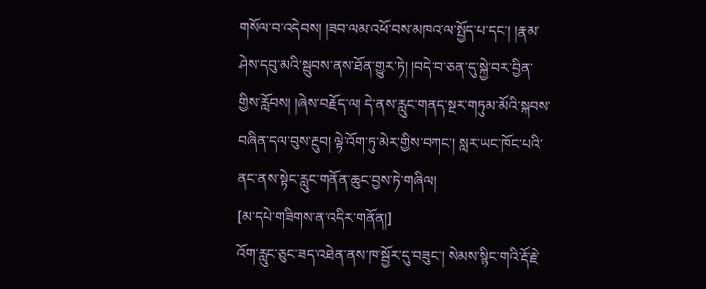གསོལ་བ་འདེབས། །ཟབ་ལམ་འཕོ་བས་མཁའ་ལ་སྤྱོད་པ་དང་། །རྣམ་ཤེས་དབུ་མའི་སྦུབས་ནས་ཐོན་གྱུར་ཏེ། །བདེ་བ་ཅན་དུ་སྐྱེ་བར་བྱིན་གྱིས་རློབས། །ཞེས་བརྗོད་ལ། དེ་ནས་རླུང་གནད་སྔར་གཏུམ་མོའི་སྐབས་བཞིན་དལ་བུས་རྔུབ། ལྟེ་འོག་ཏུ་མེར་གྱིས་བཀང་། སླར་ཡང་ཁོང་པའི་ནང་ནས་སྟེང་རླུང་གནོན་ཆུང་བྱས་ཏེ་གཞིལ།
[མ་དཔེ་གཟིགས་ན་འདིར་གནོན།]
འོག་རླུང་ཅུང་ཟད་འཐེན་ནས་ཁ་སྦྱོར་དུ་བཟུང་། སེམས་སྙིང་གའི་རྡོ་རྗེ་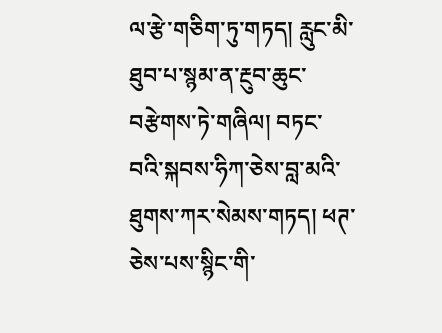ལ་རྩེ་གཅིག་ཏུ་གཏད། རླུང་མི་ཐུབ་པ་སྙམ་ན་རྔུབ་ཆུང་བརྩེགས་ཏེ་གཞིལ། བཏང་བའི་སྐབས་ཧིཀ་ཅེས་བླ་མའི་ཐུགས་ཀར་སེམས་གཏད། ཕཊ་ཅེས་པས་སྙིང་གི་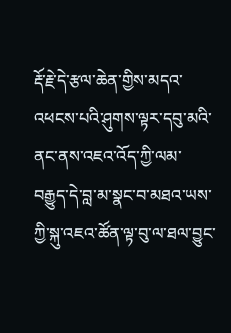རྡོ་རྗེ་དེ་རྩལ་ཆེན་གྱིས་མདའ་འཕངས་པའི་ཤུགས་ལྟར་དབུ་མའི་ནང་ནས་འཇའ་འོད་ཀྱི་ལམ་བརྒྱུད་དེ་བླ་མ་སྣང་བ་མཐའ་ཡས་ཀྱི་སྐུ་འཇའ་ཚོན་ལྟ་བུ་ལ་ཐལ་བྱུང་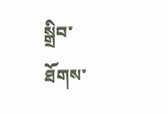སྒྲིབ་ཐོགས་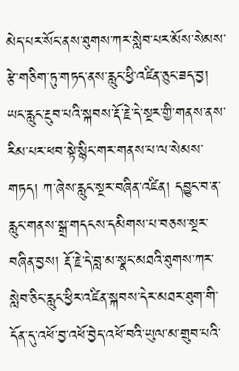མེད་པར་སོང་ནས་ཐུགས་ཀར་སླེབ་པར་མོས་སེམས་རྩེ་གཅིག་ཏུ་གཏད་ནས་རླུང་ཕྱི་འཛིན་ཅུང་ཟད་བྱ། ཡང་རླུང་རྔུབ་པའི་སྐབས་རྡོ་རྗེ་དེ་སྔར་གྱི་གནས་ནས་རིམ་པར་ཕབ་སྟེ་སྙིང་གར་གནས་པ་ལ་སེམས་གཏད། ཀ་ཞེས་རླུང་སྔར་བཞིན་འཛིན། དབྱུང་བ་ན་རླུང་གནས་སྒྲ་གདངས་དམིགས་པ་བཅས་སྔར་བཞིན་བྱས། རྡོ་རྗེ་དེ་བླ་མ་སྣང་མཐའི་ཐུགས་ཀར་སླེབ་ཅིང་རླུང་ཕྱིར་འཛིན་སྐབས་དེར་མཐར་ཐུག་གི་དོན་དུ་འཕོ་བྱ་འཕོ་བྱེད་འཕོ་བའི་ཡུལ་མ་གྲུབ་པའི་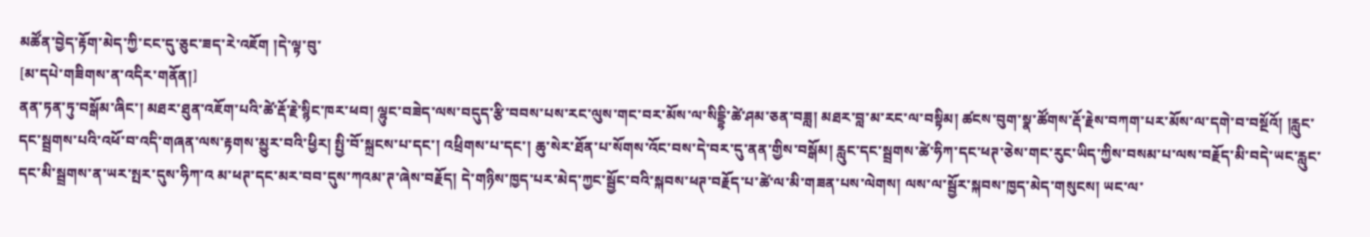མཚོན་བྱེད་རྟོག་མེད་ཀྱི་ངང་དུ་ཅུང་ཟད་རེ་འཇོག །དེ་ལྟ་བུ་
[མ་དཔེ་གཟིགས་ན་འདིར་གནོན།]
ནན་ཏན་ཏུ་བསྒོམ་ཞིང་། མཐར་ཐུན་འཇོག་པའི་ཚེ་རྡོ་རྗེ་སྙིང་ཁར་ཕབ། ལྷུང་བཟེད་ལས་བདུད་རྩི་བབས་པས་རང་ལུས་གང་བར་མོས་ལ་སིདྡྷི་ཚེ་ཤམ་ཅན་བཟླ། མཐར་བླ་མ་རང་ལ་བསྟིམ། ཚངས་བུག་སྣ་ཚོགས་རྡོ་རྗེས་བཀག་པར་མོས་ལ་དགེ་བ་བསྔོའོ། །རླུང་དང་སྦྲགས་པའི་འཕོ་བ་འདི་གཞན་ལས་རྟགས་མྱུར་བའི་ཕྱིར། སྤྱི་བོ་སྐྲངས་པ་དང་། འཕྲིགས་པ་དང་། ཆུ་སེར་ཐོན་པ་སོགས་འོང་བས་དེ་བར་དུ་ནན་གྱིས་བསྒོམ། རླུང་དང་སྦྲགས་ཚེ་ཧིཀ་དང་ཕཊ་ཅེས་གང་རུང་ཡིད་ཀྱིས་བསམ་པ་ལས་བརྗོད་མི་བདེ་ཡང་རླུང་དང་མི་སྦྲགས་ན་ཡར་སྤར་དུས་ཧིཀ་འ མ་ཕཊ་དང་མར་བབ་དུས་ཀའམ་ཊ་ཞེས་བརྗོད། དེ་གཉིས་ཁྱད་པར་མེད་ཀྱང་སྦྱོང་བའི་སྐབས་ཕཊ་བརྗོད་པ་ཚེ་ལ་མི་གཟན་པས་ལེགས། ལས་ལ་སྦྱོར་སྐབས་ཁྱད་མེད་གསུངས། ཡང་ལ་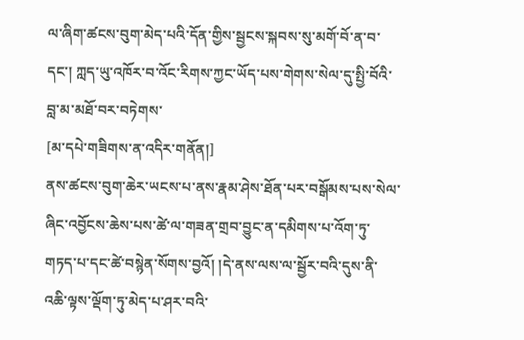ལ་ཞིག་ཚངས་བུག་མེད་པའི་དོན་གྱིས་སྦྱངས་སྐབས་སུ་མགོ་བོ་ན་བ་དང་། ཀླད་ཡུ་འཁོར་བ་འོང་རིགས་ཀྱང་ཡོད་པས་གེགས་སེལ་དུ་སྤྱི་བོའི་བླ་མ་མཐོ་བར་བཏེགས་
[མ་དཔེ་གཟིགས་ན་འདིར་གནོན།]
ནས་ཚངས་བུག་ཆེར་ཡངས་པ་ནས་རྣམ་ཤེས་ཐོན་པར་བསྒོམས་པས་སེལ་ཞིང་འབྱོངས་ཆེས་པས་ཚེ་ལ་གཟན་གྲབ་བྱུང་ན་དམིགས་པ་འོག་ཏུ་གཏད་པ་དང་ཚེ་བསྙེན་སོགས་བྱའོ། །དེ་ནས་ལས་ལ་སྦྱོར་བའི་དུས་ནི་འཆི་ལྟས་ལྡོག་ཏུ་མེད་པ་ཤར་བའི་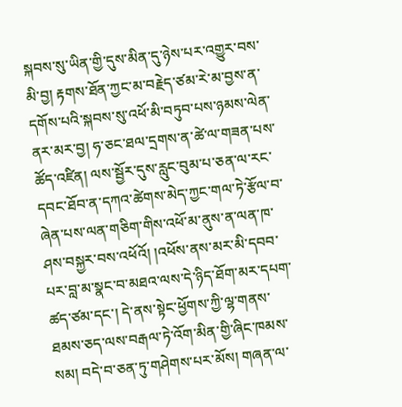སྐབས་སུ་ཡིན་གྱི་དུས་མིན་དུ་ཉེས་པར་འགྱུར་བས་མི་བྱ། རྟགས་ཐོན་ཀྱང་མ་བརྗེད་ཙམ་རེ་མ་བྱས་ན་དགོས་པའི་སྐབས་སུ་འཕོ་མི་བཏུབ་པས་ཉམས་ལེན་ནར་མར་བྱ། ཧ་ཅང་ཐལ་དྲགས་ན་ཚེ་ལ་གཟན་པས་ཚོད་འཛིན། ལས་སྦྱོར་དུས་རླུང་བུམ་པ་ཅན་ལ་རང་དབང་ཐོབ་ན་དཀའ་ཚེགས་མེད་ཀྱང་གལ་ཏེ་རྩོལ་བ་ཞེན་པས་ལན་གཅིག་གིས་འཕོ་མ་ནུས་ན་ལན་ཁ་ཤས་བསྐྱར་བས་འཕོའོ། །འཕོས་ནས་མར་མི་དབབ་པར་བླ་མ་སྣང་བ་མཐའ་ལས་དེ་ཉིད་ཐོག་མར་དཔག་ཚད་ཙམ་དང་། དེ་ནས་སྟེང་ཕྱོགས་ཀྱི་ལྷ་གནས་ཐམས་ཅད་ལས་བརྒལ་ཏེ་འོག་མིན་གྱི་ཞིང་ཁམས་སམ། བདེ་བ་ཅན་ཏུ་གཤེགས་པར་མོས། གཞན་ལ་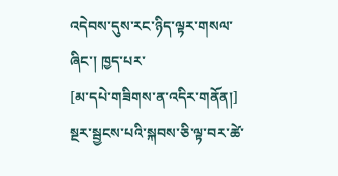འདེབས་དུས་རང་ཉིད་ལྟར་གསལ་ཞིང་། ཁྱད་པར་
[མ་དཔེ་གཟིགས་ན་འདིར་གནོན།]
སྔར་སྦྱངས་པའི་སྐབས་ཅི་ལྟ་བར་ཚེ་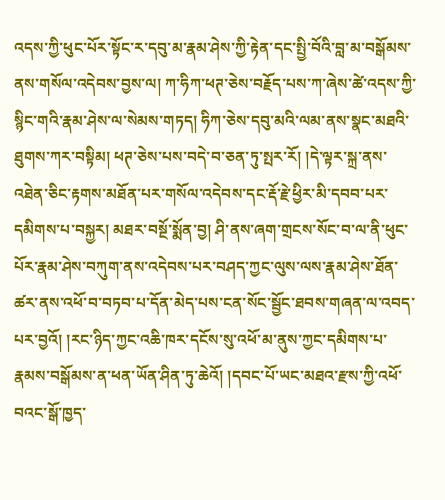འདས་ཀྱི་ཕུང་པོར་སྟོང་ར་དབུ་མ་རྣམ་ཤེས་ཀྱི་རྟེན་དང་སྤྱི་བོའི་བླ་མ་བསྒོམས་ནས་གསོལ་འདེབས་བྱས་ལ། ཀ་ཧིཀ་ཕཊ་ཅེས་བརྗོད་པས་ཀ་ཞེས་ཚེ་འདས་ཀྱི་སྙིང་གའི་རྣམ་ཤེས་ལ་སེམས་གཏད། ཧིཀ་ཅེས་དབུ་མའི་ལམ་ནས་སྣང་མཐའི་ཐུགས་ཀར་བསྟིམ། ཕཊ་ཅེས་པས་བདེ་བ་ཅན་ཏུ་སྤར་རོ། །དེ་ལྟར་སྐྲ་ནས་འཐེན་ཅིང་རྟགས་མཐོན་པར་གསོལ་འདེབས་དང་རྡོ་རྗེ་ཕྱིར་མི་དབབ་པར་དམིགས་པ་བསྐྱར། མཐར་བསྔོ་སྨོན་བྱ། ཤི་ནས་ཞག་གྲངས་སོང་བ་ལ་ནི་ཕུང་པོར་རྣམ་ཤེས་བཀུག་ནས་འདེབས་པར་བཤད་ཀྱང་ལུས་ལས་རྣམ་ཤེས་ཐོན་ཚར་ནས་འཕོ་བ་བཏབ་པ་དོན་མེད་པས་ངན་སོང་སྦྱོང་ཐབས་གཞན་ལ་འབད་པར་བྱའོ། །རང་ཉིད་ཀྱང་འཆི་ཁར་དངོས་སུ་འཕོ་མ་ནུས་ཀྱང་དམིགས་པ་རྣམས་བསྒོམས་ན་ཕན་ཡོན་ཤིན་ཏུ་ཆེའོ། །དབང་པོ་ཡང་མཐའ་རྫས་ཀྱི་འཕོ་བའང་སྒོ་ཁྱད་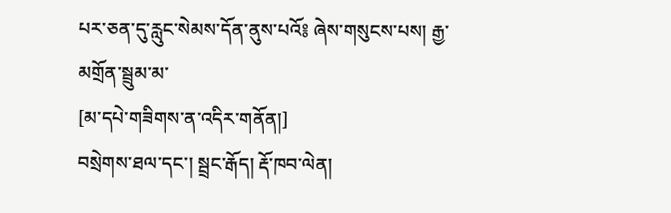པར་ཅན་དུ་རླུང་སེམས་དོན་ནུས་པའོ༔ ཞེས་གསུངས་པས། རྒྱ་མགྲོན་སྦྲུམ་མ་
[མ་དཔེ་གཟིགས་ན་འདིར་གནོན།]
བསྲེགས་ཐལ་དང་། སྦྲང་རྒོད། རྡོ་ཁབ་ལེན།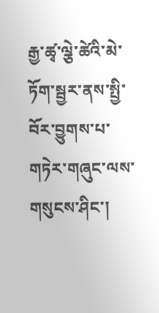རྒྱ་ཚྭ་ལྕེ་ཚེའི་མེ་ཏོག་སྦྱར་ནས་སྤྱི་བོར་བྱུགས་པ་གཏེར་གཞུང་ལས་གསུངས་ཤིང་།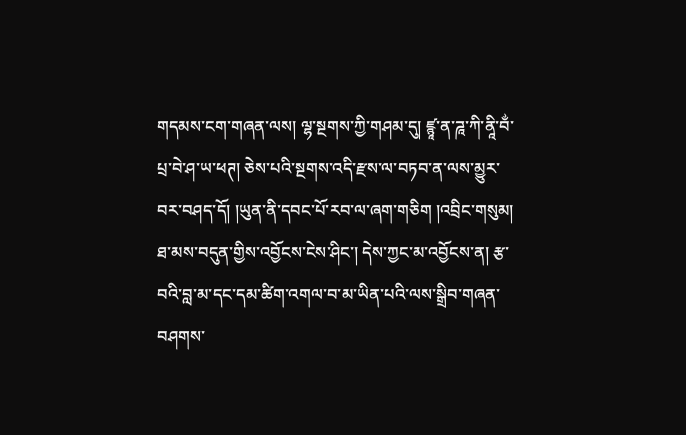གདམས་ངག་གཞན་ལས། ལྷ་སྔགས་ཀྱི་གཤམ་དུ། ཛྙཱ་ན་ཌཱ་ཀི་ནཱི་བྂ་པྲ་བེ་ཤ་ཡ་ཕཊ། ཅེས་པའི་སྔགས་འདི་རྫས་ལ་བཏབ་ན་ལས་མྱུར་བར་བཤད་དོ། །ཡུན་ནི་དབང་པོ་རབ་ལ་ཞག་གཅིག །འབྲིང་གསུམ། ཐ་མས་བདུན་གྱིས་འབྱོངས་ངེས་ཤིང་། དེས་ཀྱང་མ་འབྱོངས་ན། རྩ་བའི་བླ་མ་དང་དམ་ཚིག་འགལ་བ་མ་ཡིན་པའི་ལས་སྒྲིབ་གཞན་བཤགས་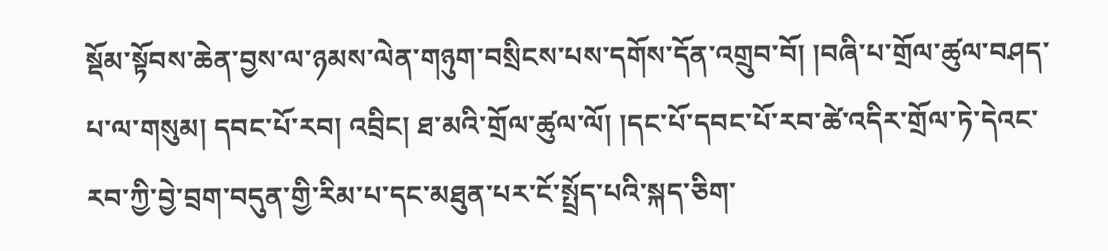སྡོམ་སྟོབས་ཆེན་བྱས་ལ་ཉམས་ལེན་གཉུག་བསྲིངས་པས་དགོས་དོན་འགྲུབ་བོ། །བཞི་པ་གྲོལ་ཚུལ་བཤད་པ་ལ་གསུམ། དབང་པོ་རབ། འབྲིང། ཐ་མའི་གྲོལ་ཚུལ་ལོ། །དང་པོ་དབང་པོ་རབ་ཚེ་འདིར་གྲོལ་ཏེ་དེའང་རབ་ཀྱི་བྱེ་བྲག་བདུན་གྱི་རིམ་པ་དང་མཐུན་པར་ངོ་སྤྲོད་པའི་སྐད་ཅིག་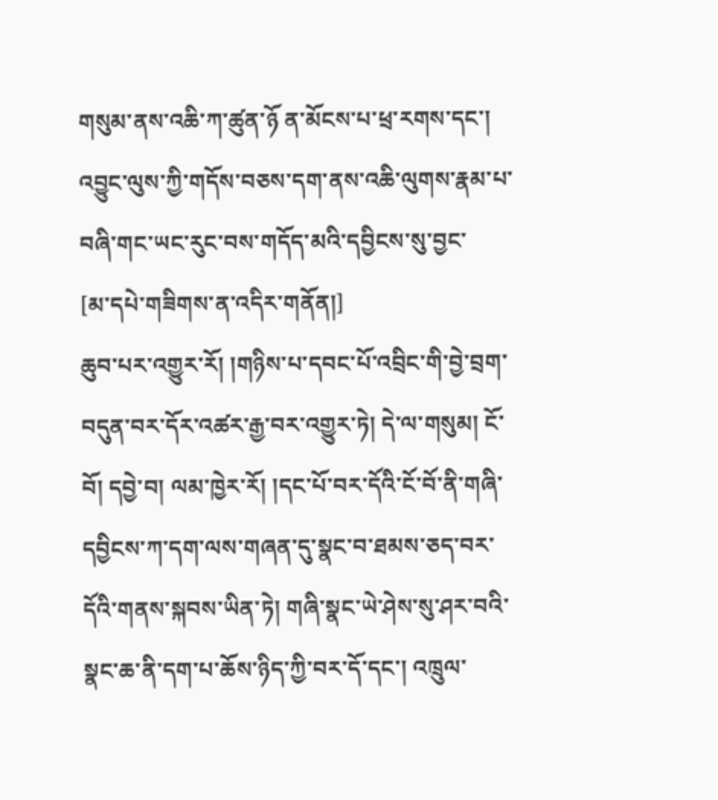གསུམ་ནས་འཆི་ཀ་ཚུན་ཉོ ན་མོངས་པ་ཕྲ་རགས་དང་། འབྱུང་ལུས་ཀྱི་གདོས་བཅས་དག་ནས་འཆི་ལུགས་རྣམ་པ་བཞི་གང་ཡང་རུང་བས་གདོད་མའི་དབྱིངས་སུ་བྱང་
[མ་དཔེ་གཟིགས་ན་འདིར་གནོན།]
ཆུབ་པར་འགྱུར་རོ། །གཉིས་པ་དབང་པོ་འབྲིང་གི་བྱེ་བྲག་བདུན་བར་དོར་འཚར་རྒྱ་བར་འགྱུར་ཏེ། དེ་ལ་གསུམ། ངོ་བོ། དབྱེ་བ། ལམ་ཁྱེར་རོ། །དང་པོ་བར་དོའི་ངོ་བོ་ནི་གཞི་དབྱིངས་ཀ་དག་ལས་གཞན་དུ་སྣང་བ་ཐམས་ཅད་བར་དོའི་གནས་སྐབས་ཡིན་ཏེ། གཞི་སྣང་ཡེ་ཤེས་སུ་ཤར་བའི་སྣང་ཆ་ནི་དག་པ་ཆོས་ཉིད་ཀྱི་བར་དོ་དང་། འཁྲུལ་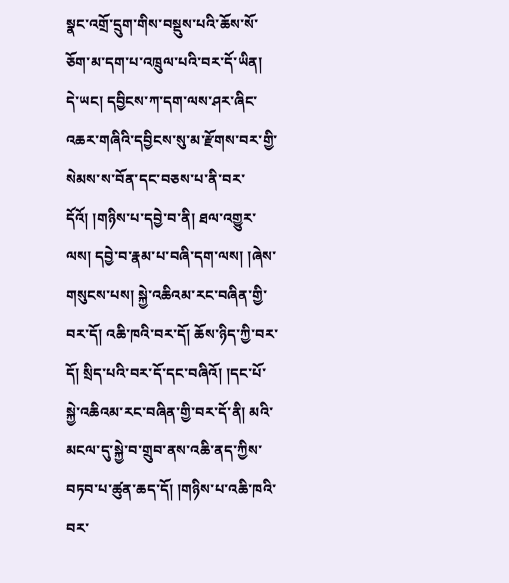སྣང་འགྲོ་དྲུག་གིས་བསྡུས་པའི་ཆོས་སོ་ཅོག་མ་དག་པ་འཁྲུལ་པའི་བར་དོ་ཡིན། དེ་ཡང། དབྱིངས་ཀ་དག་ལས་ཤར་ཞིང་འཆར་གཞིའི་དབྱིངས་སུ་མ་རྫོགས་བར་གྱི་སེམས་ས་བོན་དང་བཅས་པ་ནི་བར་དོའོ། །གཉིས་པ་དབྱེ་བ་ནི། ཐལ་འགྱུར་ལས། དབྱེ་བ་རྣམ་པ་བཞི་དག་ལས། །ཞེས་གསུངས་པས། སྐྱེ་འཆིའམ་རང་བཞིན་གྱི་བར་དོ། འཆི་ཁའི་བར་དོ། ཆོས་ཉིད་ཀྱི་བར་དོ། སྲིད་པའི་བར་དོ་དང་བཞིའོ། །དང་པོ་སྐྱེ་འཆིའམ་རང་བཞིན་གྱི་བར་དོ་ནི། མའི་མངལ་དུ་སྐྱེ་བ་གྲུབ་ནས་འཆི་ནད་ཀྱིས་བཏབ་པ་ཚུན་ཆད་དོ། །གཉིས་པ་འཆི་ཁའི་བར་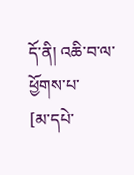དོ་ནི། འཆི་བ་ལ་ཕྱོགས་པ་
[མ་དཔེ་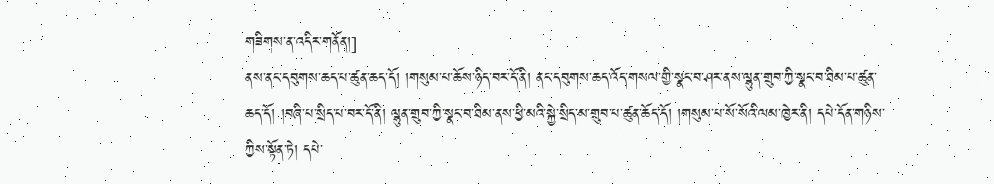གཟིགས་ན་འདིར་གནོན།]
ནས་ནང་དབུགས་ཆད་པ་ཚུན་ཆད་དོ། །གསུམ་པ་ཆོས་ཉིད་བར་དོ་ནི། ནང་དབུགས་ཆད་འོད་གསལ་གྱི་སྣང་བ་ཤར་ནས་ལྷུན་གྲུབ་ཀྱི་སྣང་བ་ཐིམ་པ་ཚུན་ཆད་དོ། །བཞི་པ་སྲིད་པ་བར་དོ་ནི། ལྷུན་གྲུབ་ཀྱི་སྣང་བ་ཐིམ་ནས་ཕྱི་མའི་སྐྱེ་སྲིད་མ་གྲུབ་པ་ཚུན་ཆོད་དོ། །གསུམ་པ་སོ་སོའི་ལམ་ཁྱེར་ནི། དཔེ་དོན་གཉིས་ཀྱིས་སྟོན་ཏེ། དཔེ་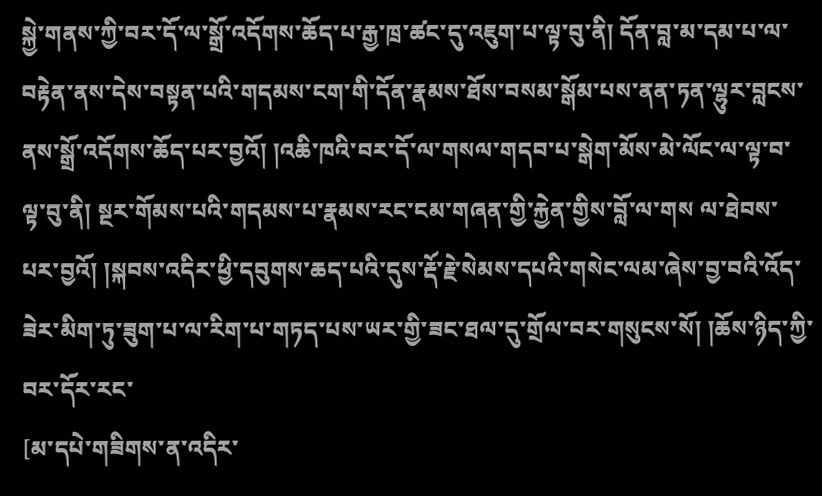སྐྱེ་གནས་ཀྱི་བར་དོ་ལ་སྒྲོ་འདོགས་ཆོད་པ་རྒྱ་ཁྲ་ཚང་དུ་འཇུག་པ་ལྟ་བུ་ནི། དོན་བླ་མ་དམ་པ་ལ་བརྟེན་ནས་དེས་བསྟན་པའི་གདམས་ངག་གི་དོན་རྣམས་ཐོས་བསམ་སྒོམ་པས་ནན་ཏན་ལྷུར་བླངས་ནས་སྒྲོ་འདོགས་ཆོད་པར་བྱའོ། །འཆི་ཁའི་བར་དོ་ལ་གསལ་གདབ་པ་སྒེག་མོས་མེ་ལོང་ལ་ལྟ་བ་ལྟ་བུ་ནི། སྔར་གོམས་པའི་གདམས་པ་རྣམས་རང་ངམ་གཞན་གྱི་རྐྱེན་གྱིས་བློ་ལ་གས ལ་ཐེབས་པར་བྱའོ། །སྐབས་འདིར་ཕྱི་དབུགས་ཆད་པའི་དུས་རྡོ་རྗེ་སེམས་དཔའི་གསེང་ལམ་ཞེས་བྱ་བའི་འོད་ཟེར་མིག་ཏུ་ཟུག་པ་ལ་རིག་པ་གཏད་པས་ཡར་གྱི་ཟང་ཐལ་དུ་གྲོལ་བར་གསུངས་སོ། །ཆོས་ཉིད་ཀྱི་བར་དོར་རང་
[མ་དཔེ་གཟིགས་ན་འདིར་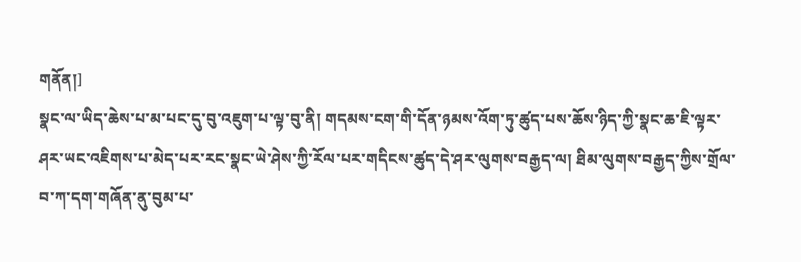གནོན།]
སྣང་ལ་ཡིད་ཆེས་པ་མ་པང་དུ་བུ་འཇུག་པ་ལྟ་བུ་ནི། གདམས་ངག་གི་དོན་ཉམས་འོག་ཏུ་ཚུད་པས་ཆོས་ཉིད་ཀྱི་སྣང་ཆ་ཇི་ལྟར་ཤར་ཡང་འཇིགས་པ་མེད་པར་རང་སྣང་ཡེ་ཤེས་ཀྱི་རོལ་པར་གདིངས་ཚུད་དེ་ཤར་ལུགས་བརྒྱད་ལ། ཐིམ་ལུགས་བརྒྱད་ཀྱིས་གྲོལ་བ་ཀ་དག་གཞོན་ནུ་བུམ་པ་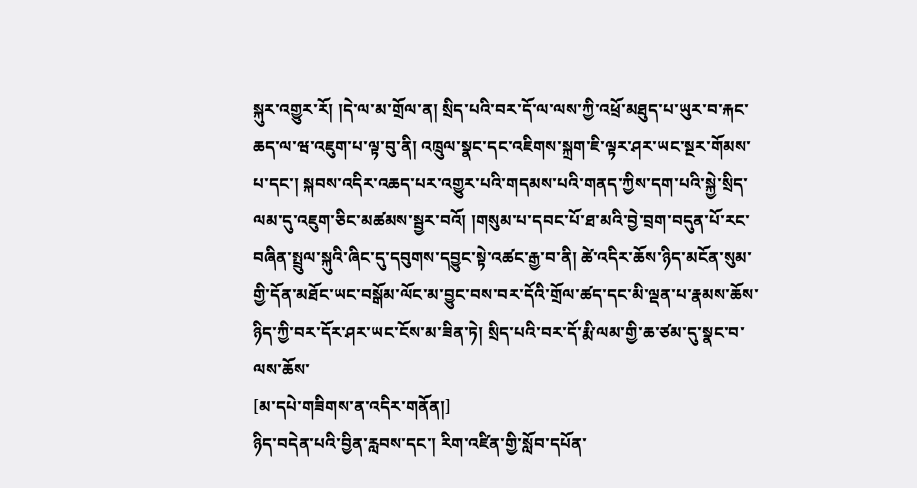སྐུར་འགྱུར་རོ། །དེ་ལ་མ་གྲོལ་ན། སྲིད་པའི་བར་དོ་ལ་ལས་ཀྱི་འཕྲོ་མཐུད་པ་ཡུར་བ་རྐང་ཆད་ལ་ཝ་འཇུག་པ་ལྟ་བུ་ནི། འཁྲུལ་སྣང་དང་འཇིགས་སྐྲག་ཇི་ལྟར་ཤར་ཡང་སྔར་གོམས་པ་དང་། སྐབས་འདིར་འཆད་པར་འགྱུར་པའི་གདམས་པའི་གནད་ཀྱིས་དག་པའི་སྐྱེ་སྲིད་ལམ་དུ་འཇུག་ཅིང་མཚམས་སྦྱར་བའོ། །གསུམ་པ་དབང་པོ་ཐ་མའི་བྱེ་བྲག་བདུན་པོ་རང་བཞིན་སྤྲུལ་སྐུའི་ཞིང་དུ་དབུགས་དབྱུང་སྟེ་འཚང་རྒྱ་བ་ནི། ཚེ་འདིར་ཆོས་ཉིད་མངོན་སུམ་གྱི་དོན་མཐོང་ཡང་བསྒོམ་ལོང་མ་བྱུང་བས་བར་དོའི་གྲོལ་ཚད་དང་མི་ལྡན་པ་རྣམས་ཆོས་ཉིད་ཀྱི་བར་དོར་ཤར་ཡང་ངོས་མ་ཟིན་ཏེ། སྲིད་པའི་བར་དོ་རྨི་ལམ་གྱི་ཆ་ཙམ་དུ་སྣང་བ་ལས་ཆོས་
[མ་དཔེ་གཟིགས་ན་འདིར་གནོན།]
ཉིད་བདེན་པའི་བྱིན་རླབས་དང་། རིག་འཛིན་གྱི་སློབ་དཔོན་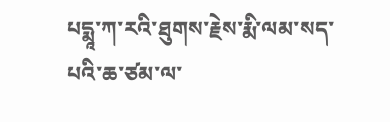པདྨཱ་ཀ་རའི་ཐུགས་རྗེས་རྨི་ལམ་སད་པའི་ཆ་ཙམ་ལ་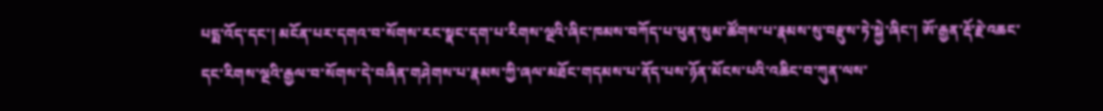པདྨ་འོད་དང་། མངོན་པར་དགའ་བ་སོགས་རང་སྣང་དག་པ་རིགས་ལྔའི་ཞིང་ཁམས་བཀོད་པ་ཕུན་སུམ་ཚོགས་པ་རྣམས་སུ་བརྫུས་ཏེ་སྐྱེ་ཞིང་། ཨོ་རྒྱན་རྡོ་རྗེ་འཆང་དང་རིགས་ལྔའི་རྒྱལ་བ་སོགས་དེ་བཞིན་གཤེགས་པ་རྣམས་ཀྱི་ཞལ་མཐོང་གདམས་པ་ནོད་པས་ཉོན་མོངས་པའི་འཆིང་བ་ཀུན་ལས་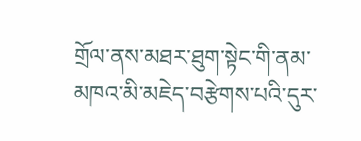གྲོལ་ནས་མཐར་ཐུག་སྟེང་གི་ནམ་མཁའ་མི་མཇེད་བརྩེགས་པའི་དུར་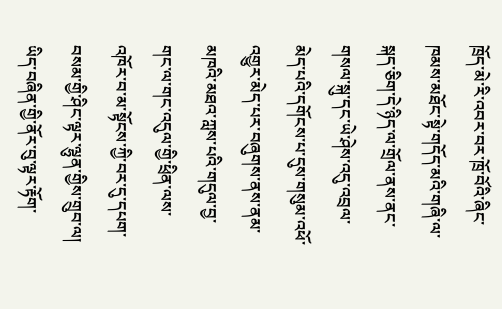ཁྲོད་མེ་རི་འབར་བར་ཁྲོ་བོའི་ཞིང་ཁམས་མཐོང་སྟེ་གདོད་མའི་གཞི་ལ་སྐད་ཅིག་དེ་ཉིད་ལ་གྲོལ་ནས་ནང་གསལ་སྐུ་དང་ཡེ་ཤེས་འདུ་འབྲལ་མེད་པའི་དགོངས་པ་དུས་གསུམ་འཕོ་འགྱུར་མེད་པར་བཞུགས་ནས་ནམ་མཁའི་མཐའ་ཀླས་པའི་གདུལ་བྱ་གང་ལ་གང་འདུལ་གྱི་ཕྲིན་ལས་འཁོར་བ་མ་སྟོངས་ཀྱི་བར་དུ་དཔག་བསམ་གྱི་ཤིང་ལྟར་ལྷུན་གྱིས་གྲུབ་ལ། ཡིད་བཞིན་གྱི་ནོར་བུ་ལྟར་རྟོག་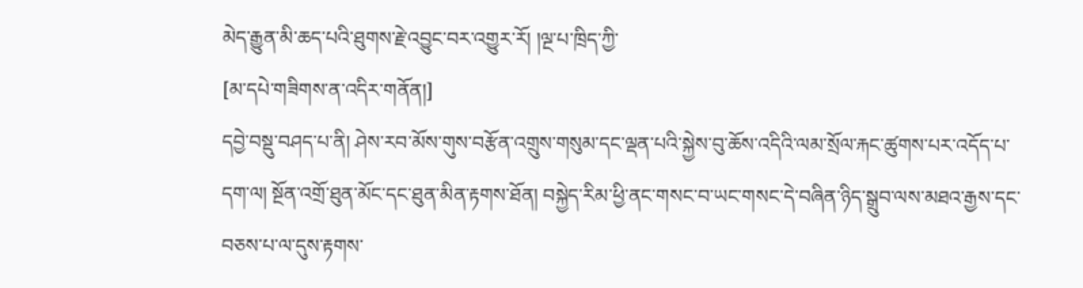མེད་རྒྱུན་མི་ཆད་པའི་ཐུགས་རྗེ་འབྱུང་བར་འགྱུར་རོ། །ལྔ་པ་ཁྲིད་ཀྱི་
[མ་དཔེ་གཟིགས་ན་འདིར་གནོན།]
དབྱེ་བསྡུ་བཤད་པ་ནི། ཤེས་རབ་མོས་གུས་བརྩོན་འགྲུས་གསུམ་དང་ལྡན་པའི་སྐྱེས་བུ་ཆོས་འདིའི་ལམ་སྲོལ་རྐང་ཚུགས་པར་འདོད་པ་དག་ལ། སྔོན་འགྲོ་ཐུན་མོང་དང་ཐུན་མིན་རྟགས་ཐོན། བསྐྱེད་རིམ་ཕྱི་ནང་གསང་བ་ཡང་གསང་དེ་བཞིན་ཉིད་སྒྲུབ་ལས་མཐའ་རྒྱས་དང་བཅས་པ་ལ་དུས་རྟགས་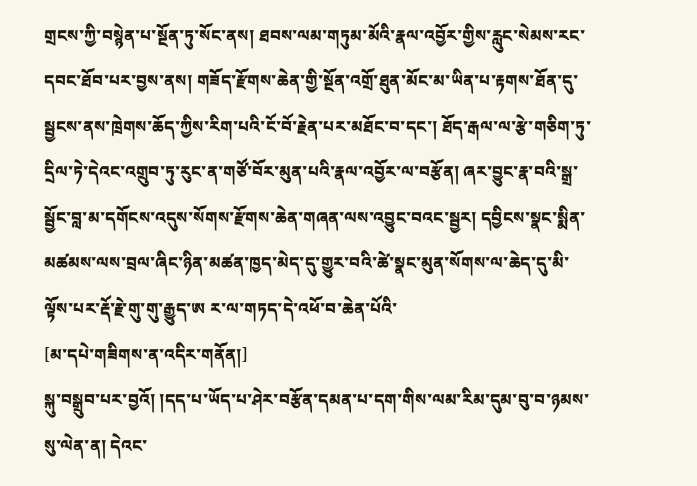གྲངས་ཀྱི་བསྙེན་པ་སྔོན་ཏུ་སོང་ནས། ཐབས་ལམ་གཏུམ་མོའི་རྣལ་འབྱོར་གྱིས་རླུང་སེམས་རང་དབང་ཐོབ་པར་བྱས་ནས། གཟོད་རྫོགས་ཆེན་གྱི་སྔོན་འགྲོ་ཐུན་མོང་མ་ཡིན་པ་རྟགས་ཐོན་དུ་སྦྱངས་ནས་ཁྲེགས་ཆོད་ཀྱིས་རིག་པའི་ངོ་བོ་རྗེན་པར་མཐོང་བ་དང་། ཐོད་རྒལ་ལ་རྩེ་གཅིག་ཏུ་དྲིལ་ཏེ་དེའང་འགྲུབ་ཏུ་རུང་ན་གཙོ་བོར་མུན་པའི་རྣལ་འབྱོར་ལ་བརྩོན། ཞར་བྱུང་རྣ་བའི་སྒྲ་སྦྱོང་བླ་མ་དགོངས་འདུས་སོགས་རྫོགས་ཆེན་གཞན་ལས་འབྱུང་བའང་སྦྱར། དབྱིངས་སྣང་སྨིན་མཚམས་ལས་བྲལ་ཞིང་ཉིན་མཚན་ཁྱད་མེད་དུ་གྱུར་བའི་ཚེ་སྣང་མུན་སོགས་ལ་ཆེད་དུ་མི་ལྟོས་པར་རྡོ་རྗེ་གུ་གུ་རྒྱུད་ཨ ར་ལ་གཏད་དེ་འཕོ་བ་ཆེན་པོའི་
[མ་དཔེ་གཟིགས་ན་འདིར་གནོན།]
སྐུ་བསྒྲུབ་པར་བྱའོ། །དད་པ་ཡོད་པ་ཤེར་བརྩོན་དམན་པ་དག་གིས་ལམ་རིམ་དུམ་བུ་བ་ཉམས་སུ་ལེན་ན། དེའང་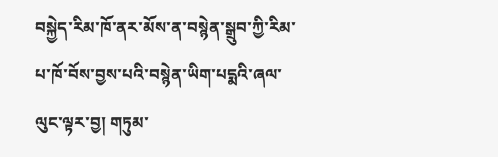བསྐྱེད་རིམ་ཁོ་ནར་མོས་ན་བསྙེན་སྒྲུབ་ཀྱི་རིམ་པ་ཁོ་བོས་བྱས་པའི་བསྙེན་ཡིག་པདྨའི་ཞལ་ལུང་ལྟར་བྱ། གཏུམ་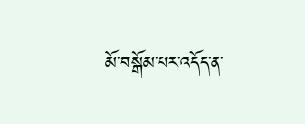མོ་བསྒོམ་པར་འདོད་ན་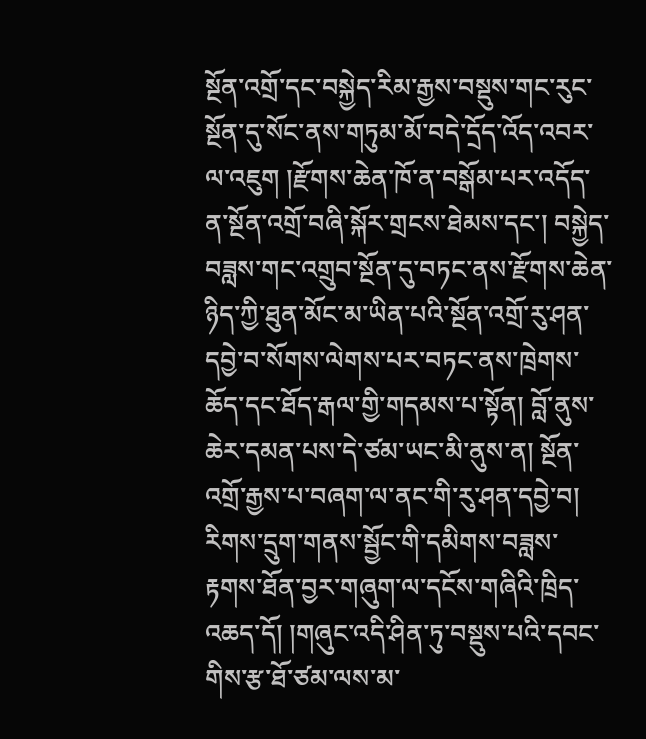སྔོན་འགྲོ་དང་བསྐྱེད་རིམ་རྒྱས་བསྡུས་གང་རུང་སྔོན་དུ་སོང་ནས་གཏུམ་མོ་བདེ་དྲོད་འོད་འབར་ལ་འཇུག །རྫོགས་ཆེན་ཁོ་ན་བསྒོམ་པར་འདོད་ན་སྔོན་འགྲོ་བཞི་སྐོར་གྲངས་ཐེམས་དང་། བསྐྱེད་བཟླས་གང་འགྲུབ་སྔོན་དུ་བཏང་ནས་རྫོགས་ཆེན་ཉིད་ཀྱི་ཐུན་མོང་མ་ཡིན་པའི་སྔོན་འགྲོ་རུ་ཤན་དབྱེ་བ་སོགས་ལེགས་པར་བཏང་ནས་ཁྲེགས་ཆོད་དང་ཐོད་རྒལ་གྱི་གདམས་པ་སྟོན། བློ་ནུས་ཆེར་དམན་པས་དེ་ཙམ་ཡང་མི་ནུས་ན། སྔོན་འགྲོ་རྒྱས་པ་བཞག་ལ་ནང་གི་རུ་ཤན་དབྱེ་བ། རིགས་དྲུག་གནས་སྦྱོང་གི་དམིགས་བཟླས་རྟགས་ཐོན་བྱར་གཞུག་ལ་དངོས་གཞིའི་ཁྲིད་འཆད་དོ། །གཞུང་འདི་ཤིན་ཏུ་བསྡུས་པའི་དབང་གིས་རྩ་ཐོ་ཙམ་ལས་མ་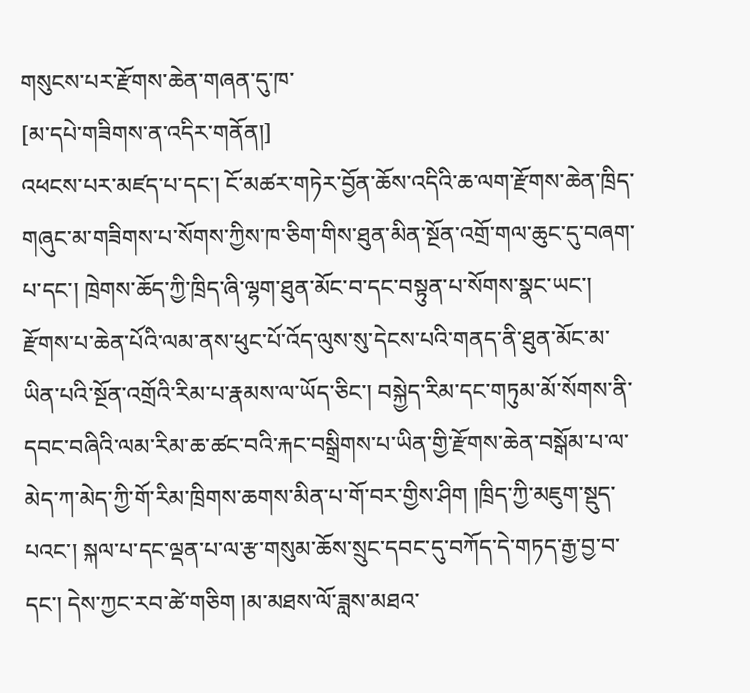གསུངས་པར་རྫོགས་ཆེན་གཞན་དུ་ཁ་
[མ་དཔེ་གཟིགས་ན་འདིར་གནོན།]
འཕངས་པར་མཛད་པ་དང་། ངོ་མཚར་གཏེར་བྱོན་ཆོས་འདིའི་ཆ་ལག་རྫོགས་ཆེན་ཁྲིད་གཞུང་མ་གཟིགས་པ་སོགས་ཀྱིས་ཁ་ཅིག་གིས་ཐུན་མིན་སྔོན་འགྲོ་གལ་ཆུང་དུ་བཞག་པ་དང་། ཁྲེགས་ཆོད་ཀྱི་ཁྲིད་ཞི་ལྷག་ཐུན་མོང་བ་དང་བསྟུན་པ་སོགས་སྣང་ཡང་། རྫོགས་པ་ཆེན་པོའི་ལམ་ནས་ཕུང་པོ་འོད་ལུས་སུ་དེངས་པའི་གནད་ནི་ཐུན་མོང་མ་ཡིན་པའི་སྔོན་འགྲོའི་རིམ་པ་རྣམས་ལ་ཡོད་ཅིང་། བསྐྱེད་རིམ་དང་གཏུམ་མོ་སོགས་ནི་དབང་བཞིའི་ལམ་རིམ་ཆ་ཚང་བའི་རྐང་བསྒྲིགས་པ་ཡིན་གྱི་རྫོགས་ཆེན་བསྒོམ་པ་ལ་མེད་ཀ་མེད་ཀྱི་གོ་རིམ་ཁྲིགས་ཆགས་མིན་པ་གོ་བར་གྱིས་ཤིག །ཁྲིད་ཀྱི་མཇུག་སྡུད་པའང་། སྐལ་པ་དང་ལྡན་པ་ལ་རྩ་གསུམ་ཆོས་སྲུང་དབང་དུ་བཀོད་དེ་གཏད་རྒྱ་བྱ་བ་དང་། དེས་ཀྱང་རབ་ཚེ་གཅིག །མ་མཐས་ལོ་ཟླས་མཐའ་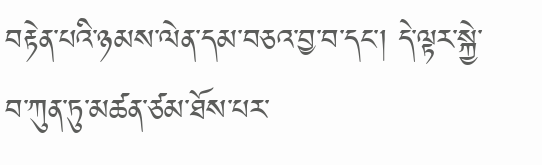བརྟེན་པའི་ཉམས་ལེན་དམ་བཅའ་བྱ་བ་དང་། དེ་ལྟར་སྐྱེ་བ་ཀུན་ཏུ་མཚན་ཙམ་ཐོས་པར་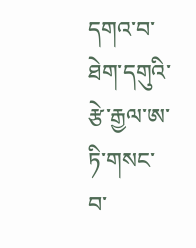དགའ་བ་ཐེག་དགུའི་རྩེ་རྒྱལ་ཨ་ཏི་གསང་བ་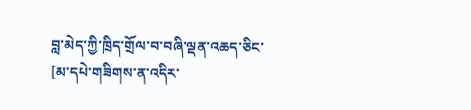བླ་མེད་ཀྱི་ཁྲིད་གྲོལ་བ་བཞི་ལྡན་འཆད་ཅིང་
[མ་དཔེ་གཟིགས་ན་འདིར་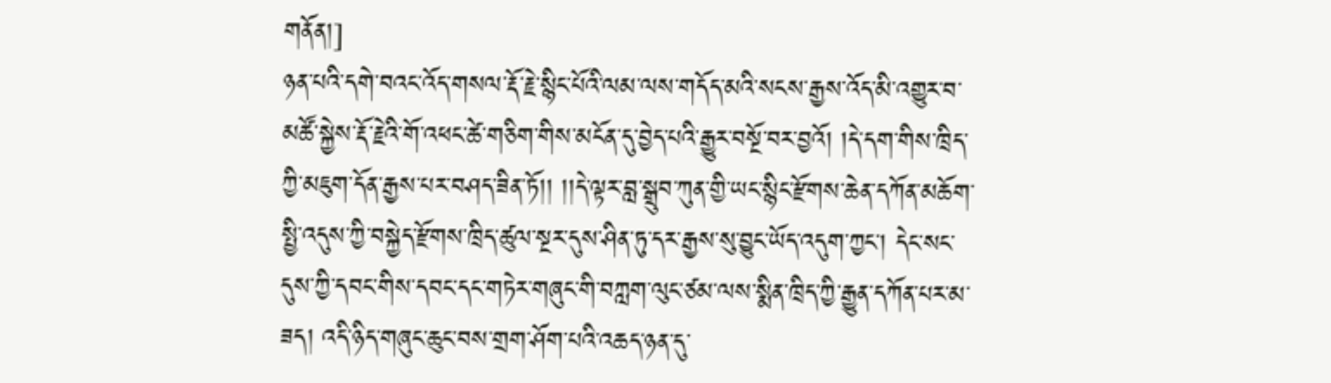གནོན།]
ཉན་པའི་དགེ་བའང་འོད་གསལ་རྡོ་རྗེ་སྙིང་པོའི་ལམ་ལས་གདོད་མའི་སངས་རྒྱས་འོད་མི་འགྱུར་བ་མཚོ་སྐྱེས་རྡོ་རྗེའི་གོ་འཕང་ཚེ་གཅིག་གིས་མངོན་དུ་བྱེད་པའི་རྒྱུར་བསྔོ་བར་བྱའོ། །དེ་དག་གིས་ཁྲིད་ཀྱི་མཇུག་དོན་རྒྱས་པར་བཤད་ཟིན་ཏོ།། །།དེ་ལྟར་བླ་སྒྲུབ་ཀུན་གྱི་ཡང་སྙིང་རྫོགས་ཆེན་དཀོན་མཆོག་སྤྱི་འདུས་ཀྱི་བསྐྱེད་རྫོགས་ཁྲིད་ཚུལ་སྔར་དུས་ཤིན་ཏུ་དར་རྒྱས་སུ་བྱུང་ཡོད་འདུག་ཀྱང་། དེང་སང་དུས་ཀྱི་དབང་གིས་དབང་དང་གཏེར་གཞུང་གི་བཀླག་ལུང་ཙམ་ལས་སྨིན་ཁྲིད་ཀྱི་རྒྱུན་དཀོན་པར་མ་ཟད། འདི་ཉིད་གཞུང་ཆུང་བས་གྲག་ཤོག་པའི་འཆད་ཉན་དུ་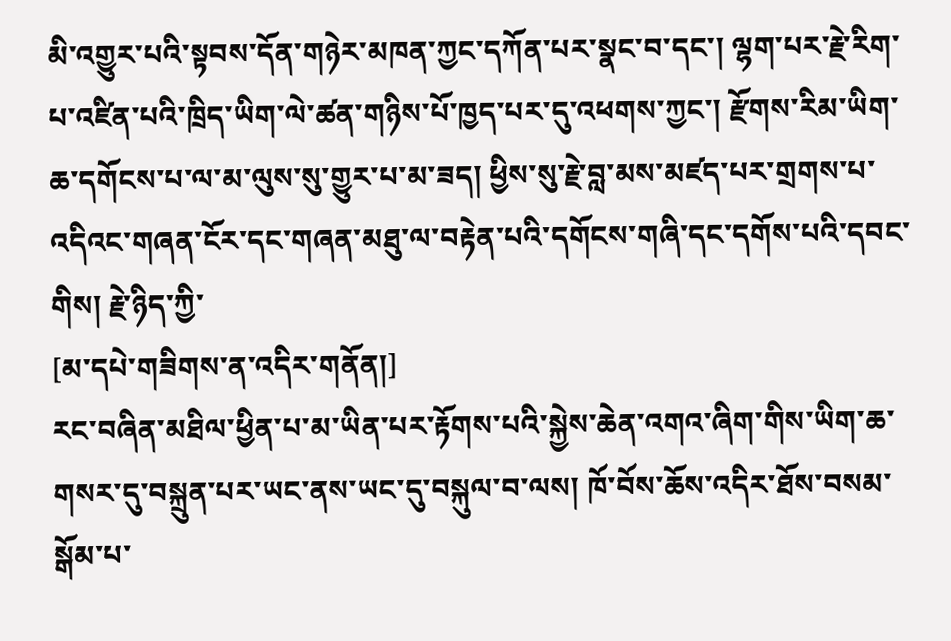མི་འགྱུར་པའི་སྟབས་དོན་གཉེར་མཁན་ཀྱང་དཀོན་པར་སྣང་བ་དང་། ལྷག་པར་རྗེ་རིག་པ་འཛིན་པའི་ཁྲིད་ཡིག་ལེ་ཚན་གཉིས་པོ་ཁྱད་པར་དུ་འཕགས་ཀྱང་། རྫོགས་རིམ་ཡིག་ཆ་དགོངས་པ་ལ་མ་ལུས་སུ་གྱུར་པ་མ་ཟད། ཕྱིས་སུ་རྗེ་བླ་མས་མཛད་པར་གྲགས་པ་འདིའང་གཞན་ངོར་དང་གཞན་མཐུ་ལ་བརྟེན་པའི་དགོངས་གཞི་དང་དགོས་པའི་དབང་གིས། རྗེ་ཉིད་ཀྱི་
[མ་དཔེ་གཟིགས་ན་འདིར་གནོན།]
རང་བཞིན་མཐིལ་ཕྱིན་པ་མ་ཡིན་པར་རྟོགས་པའི་སྐྱེས་ཆེན་འགའ་ཞིག་གིས་ཡིག་ཆ་གསར་དུ་བསྐྲུན་པར་ཡང་ནས་ཡང་དུ་བསྐུལ་བ་ལས། ཁོ་བོས་ཆོས་འདིར་ཐོས་བསམ་སྒོམ་པ་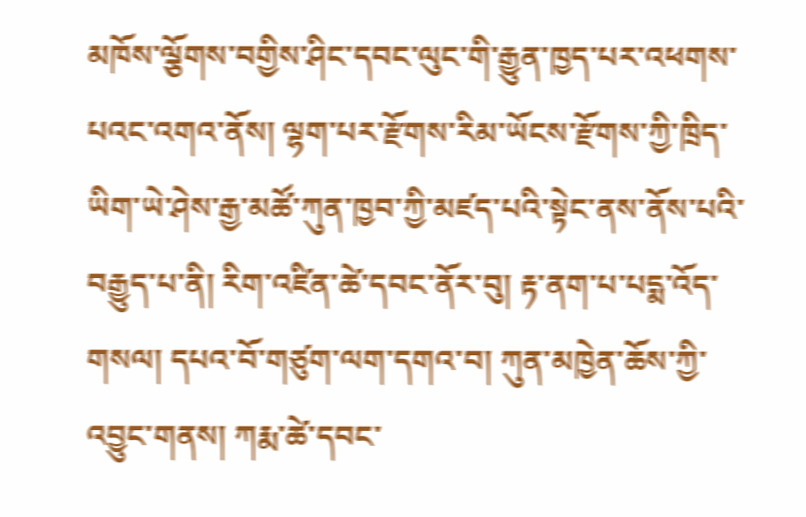མཁོས་ལྕོགས་བགྱིས་ཤིང་དབང་ལུང་གི་རྒྱུན་ཁྱད་པར་འཕགས་པའང་འགའ་ནོས། ལྷག་པར་རྫོགས་རིམ་ཡོངས་རྫོགས་ཀྱི་ཁྲིད་ཡིག་ཡེ་ཤེས་རྒྱ་མཚོ་ཀུན་ཁྱབ་ཀྱི་མཛད་པའི་སྟེང་ནས་ནོས་པའི་བརྒྱུད་པ་ནི། རིག་འཛིན་ཚེ་དབང་ནོར་བུ། རྟ་ནག་པ་པདྨ་འོད་གསལ། དཔའ་བོ་གཙུག་ལག་དགའ་བ། ཀུན་མཁྱེན་ཆོས་ཀྱི་འབྱུང་གནས། ཀརྨ་ཚེ་དབང་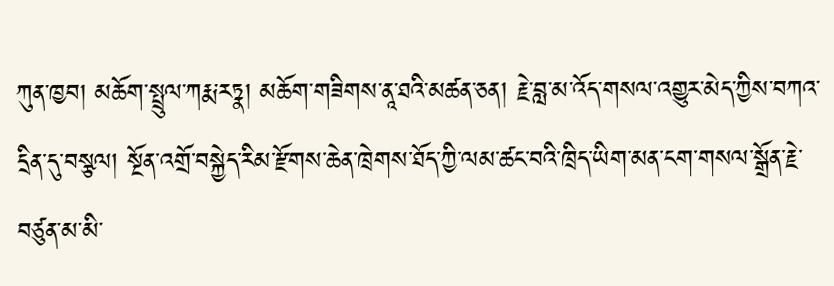ཀུན་ཁྱབ། མཆོག་སྤྲུལ་ཀརྨ་རཏྣ། མཆོག་གཟིགས་ནཱ་ཐའི་མཚན་ཅན། རྗེ་བླ་མ་འོད་གསལ་འགྱུར་མེད་ཀྱིས་བཀའ་དྲིན་དུ་བསྩལ། སྔོན་འགྲོ་བསྐྱེད་རིམ་རྫོགས་ཆེན་ཁྲེགས་ཐོད་ཀྱི་ལམ་ཚང་བའི་ཁྲིད་ཡིག་མན་ངག་གསལ་སྒྲོན་རྗེ་བཙུན་མ་མི་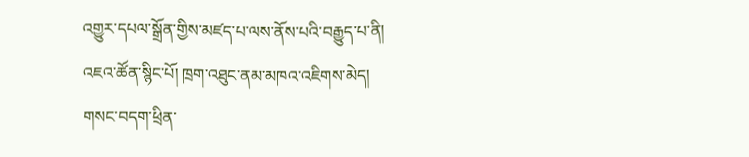འགྱུར་དཔལ་སྒྲོན་གྱིས་མཛད་པ་ལས་ནོས་པའི་བརྒྱུད་པ་ནི། འཇའ་ཚོན་སྙིང་པོ། ཁྲག་འཐུང་ནམ་མཁའ་འཇིགས་མེད། གསང་བདག་ཕྲིན་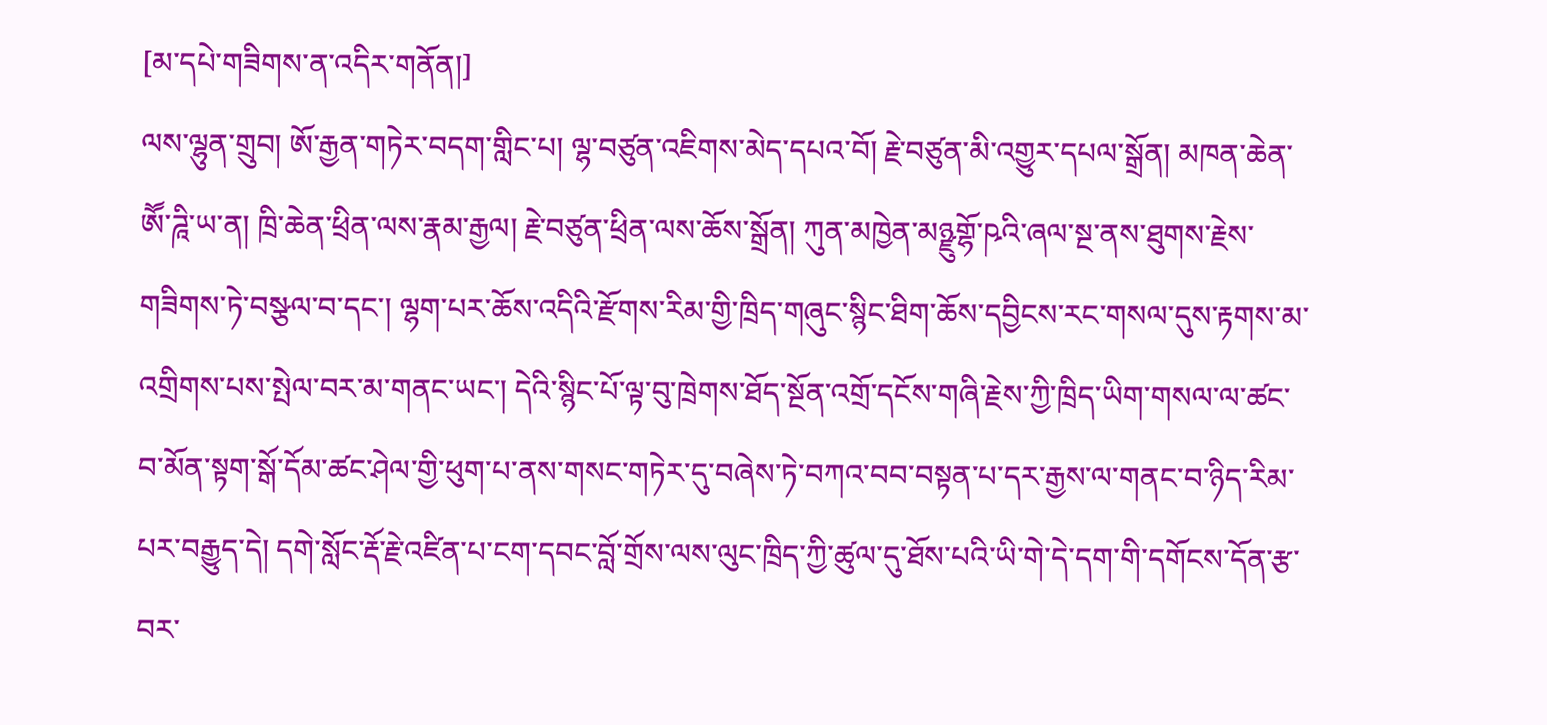[མ་དཔེ་གཟིགས་ན་འདིར་གནོན།]
ལས་ལྷུན་གྲུབ། ཨོ་རྒྱན་གཏེར་བདག་གླིང་པ། ལྷ་བཙུན་འཇིགས་མེད་དཔའ་བོ། རྗེ་བཙུན་མི་འགྱུར་དཔལ་སྒྲོན། མཁན་ཆེན་ཨཽ་ཌཱི་ཡ་ན། ཁྲི་ཆེན་ཕྲིན་ལས་རྣམ་རྒྱལ། རྗེ་བཙུན་ཕྲིན་ལས་ཆོས་སྒྲོན། ཀུན་མཁྱེན་མཉྫུགྷོ་ཥའི་ཞལ་སྔ་ནས་ཐུགས་རྗེས་གཟིགས་ཏེ་བསྩལ་བ་དང་། ལྷག་པར་ཆོས་འདིའི་རྫོགས་རིམ་གྱི་ཁྲིད་གཞུང་སྙིང་ཐིག་ཆོས་དབྱིངས་རང་གསལ་དུས་རྟགས་མ་འགྲིགས་པས་སྤེལ་བར་མ་གནང་ཡང་། དེའི་སྙིང་པོ་ལྟ་བུ་ཁྲེགས་ཐོད་སྔོན་འགྲོ་དངོས་གཞི་རྗེས་ཀྱི་ཁྲིད་ཡིག་གསལ་ལ་ཚང་བ་མོན་སྟག་སྒོ་དོམ་ཚང་ཤེལ་གྱི་ཕུག་པ་ནས་གསང་གཏེར་དུ་བཞེས་ཏེ་བཀའ་བབ་བསྟན་པ་དར་རྒྱས་ལ་གནང་བ་ཉིད་རིམ་པར་བརྒྱུད་དེ། དགེ་སློང་རྡོ་རྗེ་འཛིན་པ་ངག་དབང་བློ་གྲོས་ལས་ལུང་ཁྲིད་ཀྱི་ཚུལ་དུ་ཐོས་པའི་ཡི་གེ་དེ་དག་གི་དགོངས་དོན་རྩ་བར་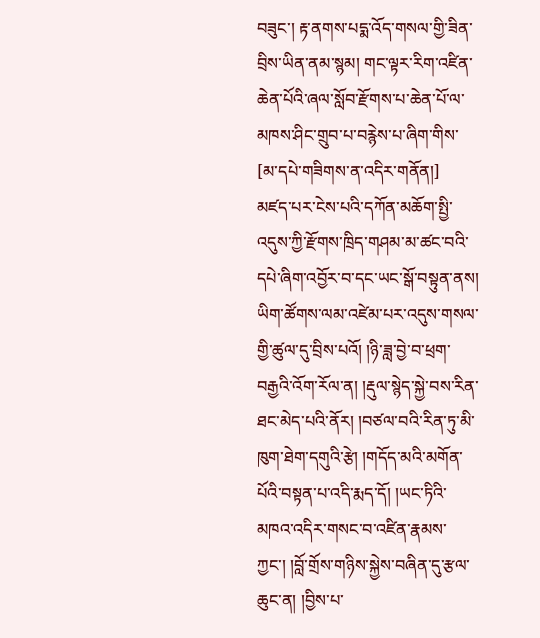བཟུང་། རྟ་ནགས་པདྨ་འོད་གསལ་གྱི་ཟིན་བྲིས་ཡིན་ནམ་སྙམ། གང་ལྟར་རིག་འཛིན་ཆེན་པོའི་ཞལ་སློབ་རྫོགས་པ་ཆེན་པོ་ལ་མཁས་ཤིང་གྲུབ་པ་བརྙེས་པ་ཞིག་གིས་
[མ་དཔེ་གཟིགས་ན་འདིར་གནོན།]
མཛད་པར་ངེས་པའི་དཀོན་མཆོག་སྤྱི་འདུས་ཀྱི་རྫོགས་ཁྲིད་གཤམ་མ་ཚང་བའི་དཔེ་ཞིག་འབྱོར་བ་དང་ཡང་སྒོ་བསྟུན་ནས། ཡིག་ཚོགས་ལམ་འཛེམ་པར་འདུས་གསལ་གྱི་ཚུལ་དུ་བྲིས་པའོ། །ཉི་ཟླ་བྱེ་བ་ཕྲག་བརྒྱའི་འོག་རོལ་ན། །རྡུལ་སྙེད་སྐྱེ་བས་རིན་ཐང་མེད་པའི་ནོར། །བཙལ་བའི་རིན་ཏུ་མི་ཁུག་ཐེག་དགུའི་རྩེ། །གདོད་མའི་མགོན་པོའི་བསྟན་པ་འདི་རྨད་དོ། །ཡང་ཏིའི་མཁའ་འདིར་གསང་བ་འཛིན་རྣམས་ཀྱང་། །བློ་གྲོས་གཉིས་སྐྱེས་བཞིན་དུ་རྩལ་ཆུང་ན། །བྱིས་པ་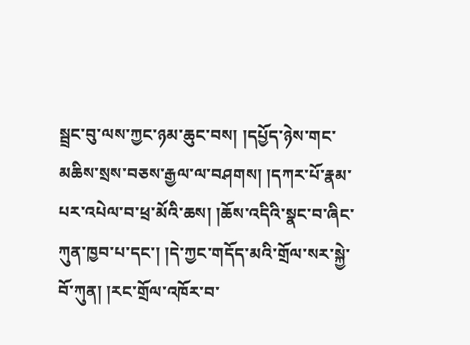སྦྲང་བུ་ལས་ཀྱང་ཉམ་ཆུང་བས། །དཔྱོད་ཉེས་གང་མཆིས་སྲས་བཅས་རྒྱལ་ལ་བཤགས། །དཀར་པོ་རྣམ་པར་འཔེལ་བ་ཕྲ་མོའི་ཆས། །ཆོས་འདིའི་སྣང་བ་ཞིང་ཀུན་ཁྱབ་པ་དང་། །དེ་ཀྱང་གདོད་མའི་གྲོལ་སར་སྐྱེ་བོ་ཀུན། །རང་གྲོལ་འཁོར་བ་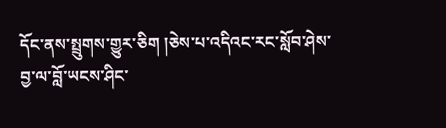དོང་ནས་སྤྲུགས་གྱུར་ཅིག །ཅེས་པ་འདིའང་རང་སློབ་ཤེས་བྱ་ལ་བློ་ཡངས་ཤིང་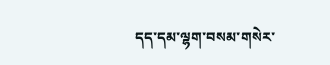དད་དམ་ལྷག་བསམ་གསེར་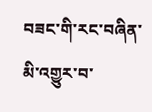བཟང་གི་རང་བཞིན་མི་འགྱུར་བ་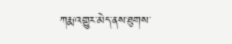ཀརྨ་འགྱུར་མེད་ནས་ཐུགས་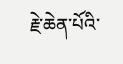རྗེ་ཆེན་པོའི་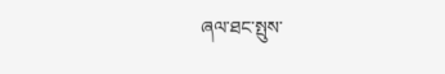ཞལ་ཐང་སྤུས་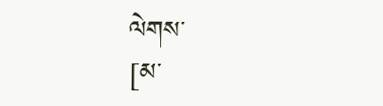ལེགས་
[མ་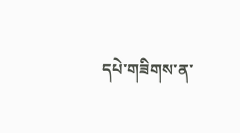དཔེ་གཟིགས་ན་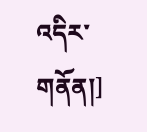འདིར་གནོན།]